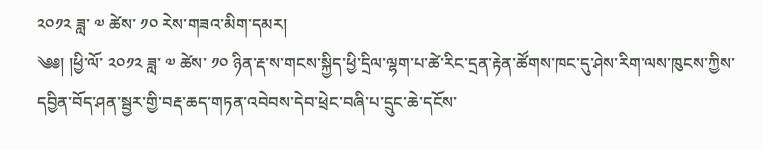༢༠༡༢ ཟླ་ ༧ ཚེས་ ༡༠ རེས་གཟའ་མིག་དམར།
༄༅། །ཕྱི་ལོ་ ༢༠༡༢ ཟླ་ ༧ ཚེས་ ༡༠ ཉིན་རྡ་ས་གངས་སྐྱིད་ཕྱི་དྲིལ་ལྷག་པ་ཚེ་རིང་དྲན་རྟེན་ཚོགས་ཁང་དུ་ཤེས་རིག་ལས་ཁུངས་ཀྱིས་དབྱིན་བོད་ཤན་སྦྱར་གྱི་བརྡ་ཆད་གཏན་འབེབས་དེབ་ཕྲེང་བཞི་པ་དྲུང་ཆེ་དངོས་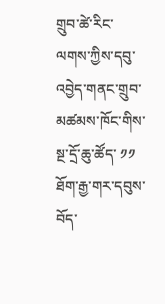གྲུབ་ཚེ་རིང་ལགས་ཀྱིས་དབུ་འབྱེད་གནང་གྲུབ་མཚམས་ཁོང་གིས་སྔ་དྲོ་ཆུ་ཚོད་ ༡༡ ཐོག་རྒྱ་གར་དབུས་བོད་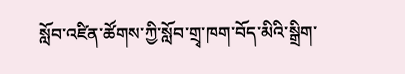སློབ་འཛིན་ཚོགས་ཀྱི་སློབ་གྲྭ་ཁག་བོད་མིའི་སྒྲིག་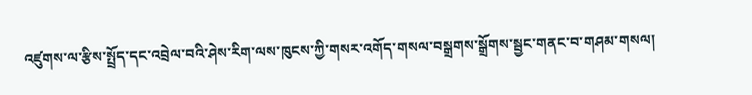འཛུགས་ལ་རྩིས་སྤྲོད་དང་འབྲེལ་བའི་ཤེས་རིག་ལས་ཁུངས་ཀྱི་གསར་འགོད་གསལ་བསྒྲགས་སྒྲོགས་སྦྱང་གནང་བ་གཤམ་གསལ།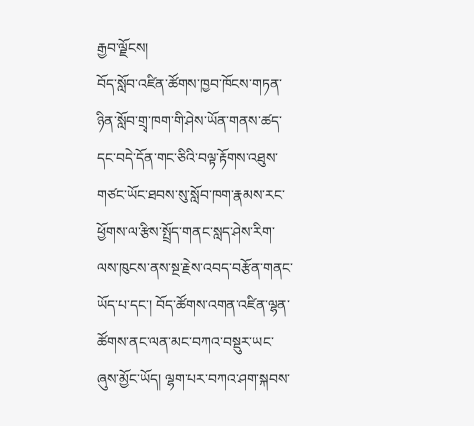རྒྱབ་ལྗོངས།
བོད་སློབ་འཛིན་ཚོགས་ཁྱབ་ཁོངས་གཏན་ཉིན་སློབ་གྲྭ་ཁག་གི་ཤེས་ཡོན་གནས་ཚད་དང་བདེ་དོན་གང་ཅིའི་བལྟ་རྟོགས་འཐུས་གཙང་ཡོང་ཐབས་སུ་སློབ་ཁག་རྣམས་རང་ཕྱོགས་ལ་རྩིས་སྤྲོད་གནང་སླད་ཤེས་རིག་ལས་ཁུངས་ནས་སྔ་རྗེས་འབད་བརྩོན་གནང་ཡོད་པ་དང་། བོད་ཚོགས་འགན་འཛིན་ལྷན་ཚོགས་ནང་ལན་མང་བཀའ་བསྡུར་ཡང་ཞུས་མྱོང་ཡོད། ལྷག་པར་བཀའ་ཤག་སྐབས་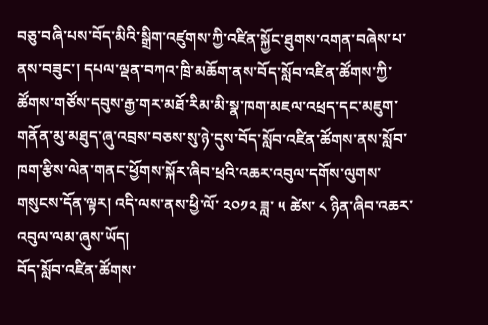བཅུ་བཞི་པས་བོད་མིའི་སྒྲིག་འཛུགས་ཀྱི་འཛིན་སྐྱོང་ཐུགས་འགན་བཞེས་པ་ནས་བཟུང་། དཔལ་ལྡན་བཀའ་ཁྲི་མཆོག་ནས་བོད་སློབ་འཛིན་ཚོགས་ཀྱི་ཚོགས་གཙོས་དབུས་རྒྱ་གར་མཐོ་རིམ་མི་སྣ་ཁག་མཇལ་འཕྲད་དང་མཇུག་གནོན་མུ་མཐུད་ཞུ་འབྲས་བཅས་སུ་ཉེ་དུས་བོད་སློབ་འཛིན་ཚོགས་ནས་སློབ་ཁག་རྩིས་ལེན་གནང་ཕྱོགས་སྐོར་ཞིབ་ཕྲའི་འཆར་འབུལ་དགོས་ལུགས་གསུངས་དོན་ལྟར། འདི་ལས་ནས་ཕྱི་ལོ་ ༢༠༡༢ ཟླ་ ༥ ཚེས་ ༨ ཉིན་ཞིབ་འཆར་འབུལ་ལམ་ཞུས་ཡོད།
བོད་སློབ་འཛིན་ཚོགས་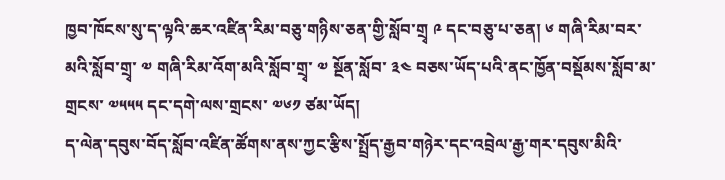ཁྱབ་ཁོངས་སུ་ད་ལྟའི་ཆར་འཛིན་རིམ་བཅུ་གཉིས་ཅན་གྱི་སློབ་གྲྭ ༩ དང་བཅུ་པ་ཅན། ༦ གཞི་རིམ་བར་མའི་སློབ་གྲྭ་ ༧ གཞི་རིམ་འོག་མའི་སློབ་གྲྭ་ ༧ སྔོན་སློབ་ ༣༤ བཅས་ཡོད་པའི་ནང་ཁྱོན་བསྡོམས་སློབ་མ་གྲངས་ ༧༥༥༥ དང་དགེ་ལས་གྲངས་ ༧༦༡ ཙམ་ཡོད།
ད་ལེན་དབུས་བོད་སློབ་འཛིན་ཚོགས་ནས་ཀྱང་རྩིས་སྤྲོད་རྒྱབ་གཉེར་དང་འབྲེལ་རྒྱ་གར་དབུས་མིའི་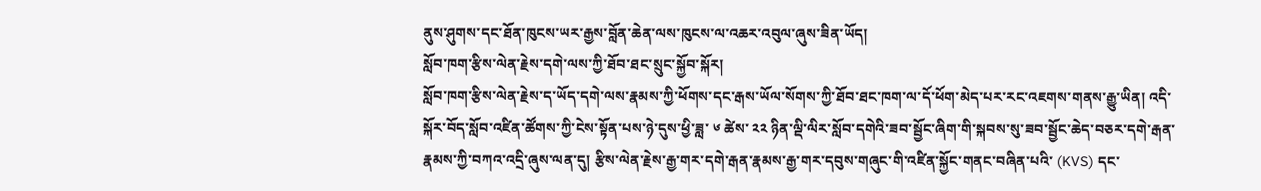ནུས་ཤུགས་དང་ཐོན་ཁུངས་ཡར་རྒྱས་བློན་ཆེན་ལས་ཁུངས་ལ་འཆར་འབུལ་ཞུས་ཟིན་ཡོད།
སློབ་ཁག་རྩིས་ལེན་རྗེས་དགེ་ལས་ཀྱི་ཐོབ་ཐང་སྲུང་སྐྱོབ་སྐོར།
སློབ་ཁག་རྩིས་ལེན་རྗེས་ད་ཡོད་དགེ་ལས་རྣམས་ཀྱི་ཕོགས་དང་རྒས་ཡོལ་སོགས་ཀྱི་ཐོབ་ཐང་ཁག་ལ་དོ་ཕོག་མེད་པར་རང་འཇགས་གནས་རྒྱུ་ཡིན། འདི་སྐོར་བོད་སློབ་འཛིན་ཚོགས་ཀྱི་ངེས་སྟོན་པས་ཉེ་དུས་ཕྱི་ཟླ་ ༦ ཚེས་ ༢༢ ཉིན་ལྡི་ལིར་སློབ་དགེའི་ཟབ་སྦྱོང་ཞིག་གི་སྐབས་སུ་ཟབ་སྦྱོང་ཆེད་བཅར་དགེ་རྒན་རྣམས་ཀྱི་བཀའ་འདྲི་ཞུས་ལན་དུ། རྩིས་ལེན་རྗེས་རྒྱ་གར་དགེ་རྒན་རྣམས་རྒྱ་གར་དབུས་གཞུང་གི་འཛིན་སྐྱོང་གནང་བཞིན་པའི་ (KVS) དང་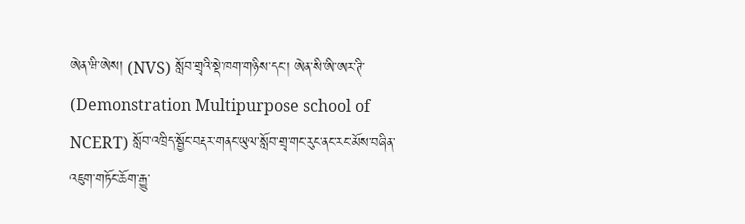ཨེན་ཝི་ཨེས། (NVS) སློབ་གྲྭའི་སྡེ་ཁག་གཉིས་དང་། ཨེན་སི་ཨི་ཨར་ཊི་ (Demonstration Multipurpose school of NCERT) སློབ་འཁྲིད་སྦྱོང་བརྡར་གནང་ཡུལ་སློབ་གྲྭ་གང་རུང་ནང་རང་མོས་བཞིན་འཇུག་གཏོང་ཆོག་རྒྱུ་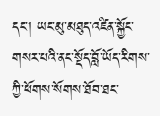དང་། ཡང་མུ་མཐུད་འཛིན་སྐྱོང་གསར་པའི་ནང་སྡོད་བློ་ཡོད་རིགས་ཀྱི་ཕོགས་སོགས་ཐོབ་ཐང་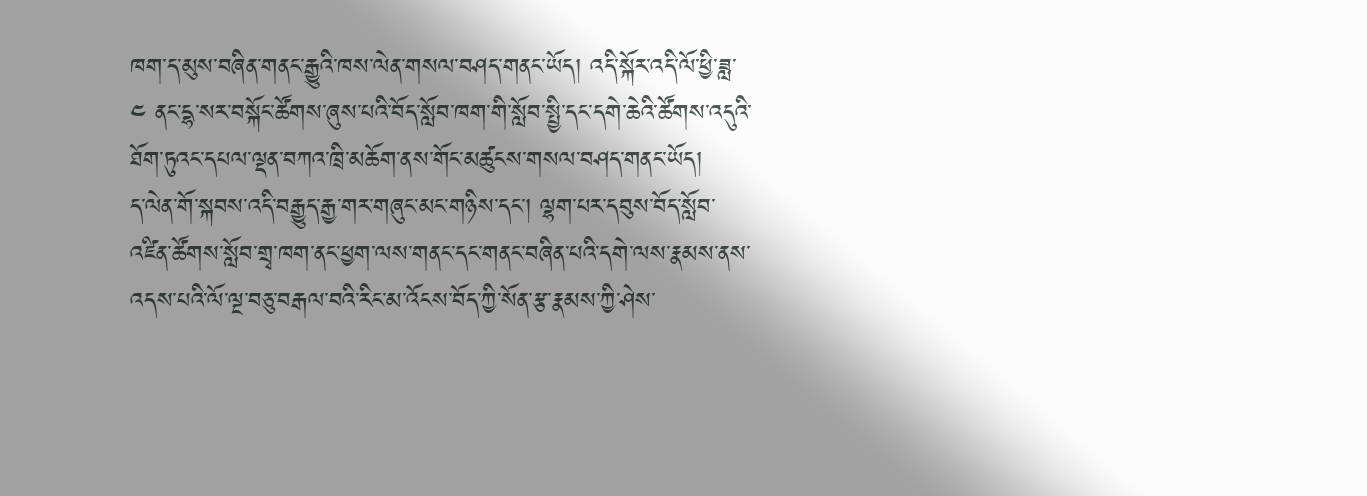ཁག་ད་མུས་བཞིན་གནང་རྒྱུའི་ཁས་ལེན་གསལ་བཤད་གནང་ཡོད། འདི་སྐོར་འདི་ལོ་ཕྱི་ཟླ་ ༤ ནང་དྷ་སར་བསྐོང་ཚོགས་ཞུས་པའི་བོད་སློབ་ཁག་གི་སློབ་སྤྱི་དང་དགེ་ཆེའི་ཚོགས་འདུའི་ཐོག་ཏུའང་དཔལ་ལྡན་བཀའ་ཁྲི་མཆོག་ནས་གོང་མཚུངས་གསལ་བཤད་གནང་ཡོད།
ད་ལེན་གོ་སྐབས་འདི་བརྒྱུད་རྒྱ་གར་གཞུང་མང་གཉིས་དང་། ལྷག་པར་དབུས་བོད་སློབ་འཛིན་ཚོགས་སློབ་གྲྭ་ཁག་ནང་ཕྱག་ལས་གནང་དང་གནང་བཞིན་པའི་དགེ་ལས་རྣམས་ནས་འདས་པའི་ལོ་ལྔ་བཅུ་བརྒལ་བའི་རིང་མ་འོངས་བོད་ཀྱི་སོན་རྩ་རྣམས་ཀྱི་ཤེས་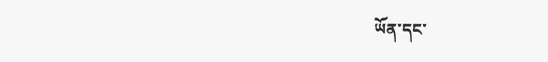ཡོན་དང་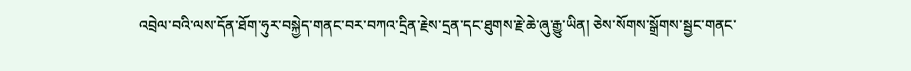འབྲེལ་བའི་ལས་དོན་ཐོག་ཧུར་བསྐྱེད་གནང་བར་བཀའ་དྲིན་རྗེས་དྲན་དང་ཐུགས་རྗེ་ཆེ་ཞུ་རྒྱུ་ཡིན། ཅེས་སོགས་སྒྲོགས་སྦྱང་གནང་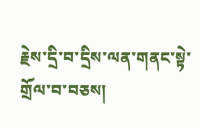རྗེས་དྲི་བ་དྲིས་ལན་གནང་སྟེ་གྲོལ་བ་བཅས།